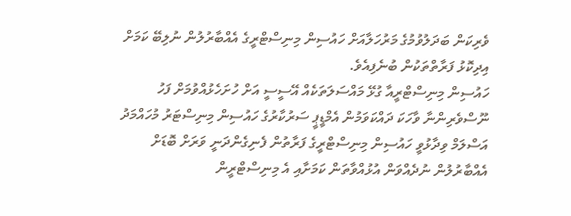ވެރިކަން ބަދަލުވުމުގެ މަރުހަލާއަށް ހައުސިން މިނިސްޓްރީގެ އެއްބާރުލުން ނުލިބޭ ކަމަށް އިދިކޮޅު ފަރާތްތަކުން ބުނެފިއެވެ.
ހައުސިން މިނިސްޓްރީއާ ގުޅޭ މައްސަލަތަކެއް އޭސީސީ އަށް ހުށަހެޅުއްވުމަށް ފަހު ނޫސްވެރިންނާ ވާހަކަ ދައްކަވަމުން އެމްޑީޕީ ސަރުކާރުގެ ހައުސިން މިނިސްޓަރު މުހައްމަދު އަސްލަމް ވިދާޅުވީ ހައުސިން މިނިސްޓްރީގެ ފަރާތުން ފެނިގެންދަނީ ވަރަށް ބޮޑަށް އެއްބާރުލުން ނުދެއްވަން އުޅުއްވާތަން ކަމަށާއި އެ މިނިސްޓްރީން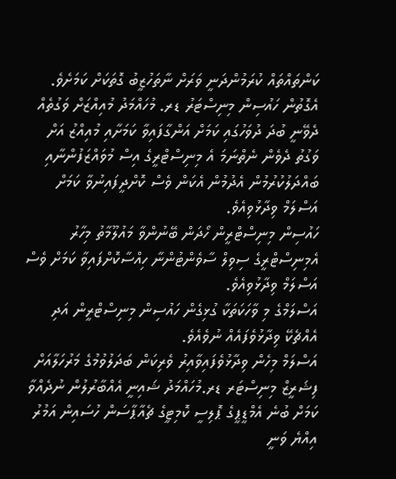ކަންތައްތައް ކުރަމުންދަނީ ވަރަށް ނާތަހުޒީބު ގޮތަކަށް ކަމަށެވެ.
އެގޮތުން ހައުސިން މިނިސްޓަރު ޑރ. މުހައްމަދު މުއިއްޒަށް ވަގުތެއް ދެވޭނީ ބުދަ ދުވަހުގައި ކަމަށް އަންގާފައިވާ ކަމަށާއި މުއިއްޒު އަށް ވަގުތު ދެވެން ނެތްނަމަ އެ މިނިސްޓްރީގެ އިސް މުވައްޒަފުންނާއި ބައްދަލުކުރުމުން އެދުމުން އެކަން ވެސް ކޮށްދީފައިނުވާ ކަމަށް އަސްލަމް ވިދާޅުވިއެވެ.
ހައުސިން މިނިސްޓްރީން ހޯދަން ބޭނުންވާ މައުލޫމާތު މިހާރު އެމިނިސްޓްރީގެ ސިވިލް ސާވެންޓުންނާ ހިއްސާކޮށްފައިވާ ކަމަށް ވެސް އަސްލަމް ވިދާޅުވިއެވެ.
އަސްލަމްގެ މި ވާހަކަތަކާ ގުޅިގެން ހައުސިން މިނިސްޓްރީން އަދި އެއްޗެކޭ ވިދާޅުވެފައެއް ނުވެއެވެ.
އަސްލަމް މިހެން ވިދާޅުވެފައިވާއިރު ވެރިކަން ބަދަލުވުމުގެ މަރުހަލާއަށް ފިޝަރީޒް މިނިސްޓަރ ޑރ.މުހައްމަދު ޝައިނީ އެއްބާރުލުން ނުދެއްވާ ކަމަށް ބުނެ އެމްޑީޕީގެ ޕޮލިސީ ކޮމިޓީގެ ޗެއާޕާސަން ހުސައިން އަމުރު އިއްޔެ ވަނީ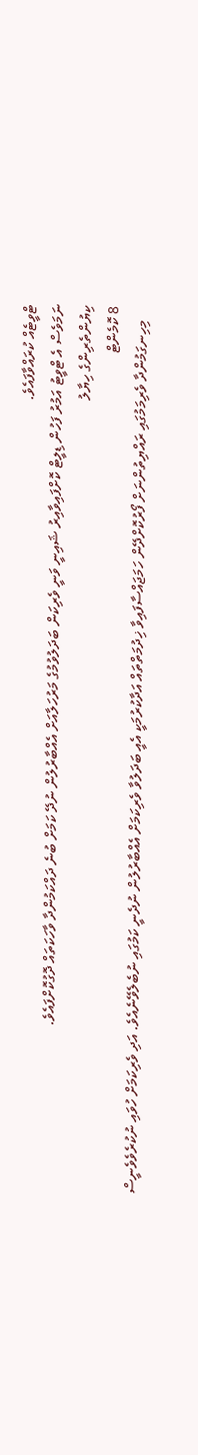ޓްވީޓެއް ކުރައްވާފައެވެ.
ނަމަވެސް އެ ޓްވީޓު އަމުރު ފަހުން ޑިލީޓް ކޮށްފައިވާއިރު ޝައިނީ ވަނީ ވެރިކަން ބަދަލުވުމުގެ މަރުހަލާއަށް އެއްބާރުލުން ނުދޭ ކަމަށް ބުނެ ދައްކަމުންދާ ވާހަކަތައް ދޮގުކޮށްފައެވެ.
ކިޔުންތެރިންގެ ހިޔާލު
8 ކޮމެންޓް
    މިހިނގަމުންދާ ވެރިމަމުގައި ރައްޔިތުންނަށް ފޯރުކޮށްދޭން ހަމަޖައްސާފައިވާ ޚިދުމަތްތައް އަދާކުރުމަކީ އެއީ ބަދަލުވާ ވެރިކަމަށް އެއްބާރުލުން ނުދެނީ ކަމުގައި ނުބެލެވޭނެއެވެ. އަދި ވެރިކަމަށް ހުވައި ނުކުރެވެވެނީސް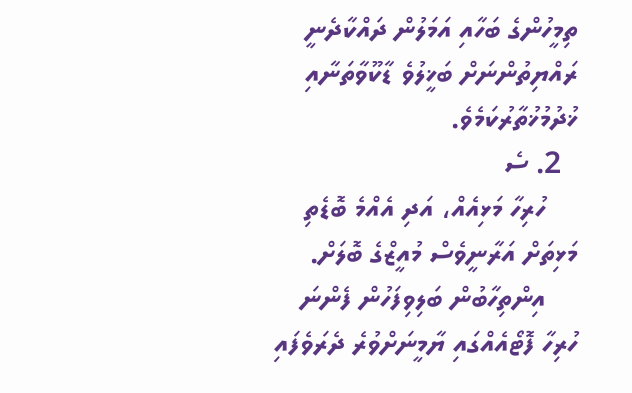ތިމީހުންގެ ބަހާއި އަމަލުން ދައްކާދެނީ ރައްޔިތުންނަށް ބަޚީލުވެ ޑާކޫވާތަނާއި ޚުދުމުޚުތާރުކަމެވެ.
  2. ސެ
    ހުރިހާ މަޅިއެއް، އަދި އެއްމެ ބޮޑެތި މަޅިތަށް އަރާނީވެސް މުއީޒްގެ ބޮލަށް.
    އިންތިހާބުން ބަލިވިފަހުން ފެންނަ ހުރިހާ ފޮޓޯއެއްގައި ޔާމީނަށްވުރެ ދެރަވެފައި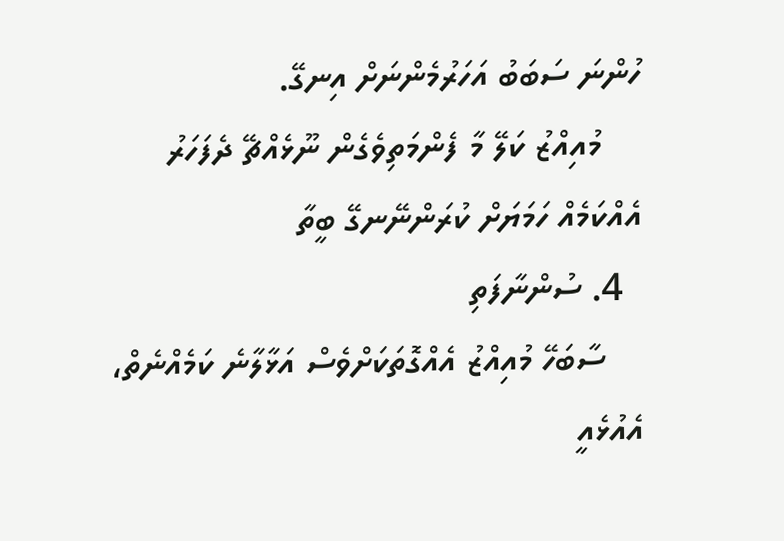ހުންނަ ސަބަބު އަހަރުމެންނަށް އިނގޭ.
    މުއިއްޒު ކަލޭ މާ ފެންމަތިވެގެން ނޫޅެއްޗޭ ދެފަހަރު އެއްކަމެއް ހަމަޔަށް ކުރަންނޭނގޭ ބީތާ
  4. ސުންނާފަތި
    ސާބަހޭ މުއިއްޒު އެއްގޮތަކަށްވެސް އަޅާލާނެ ކަމެއްނެތް، އެއުޅެއީ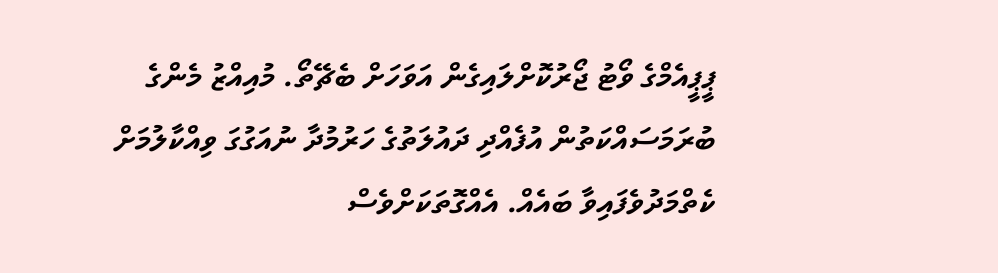ޕީޕީއެމްގެ ވޯޓު ޖޯރުކޮށްލައިގެން އަވަހަށް ބެޗޭތޯ. މުއިއްޒު މެންގެ ބުރަމަސައްކަތުން އުފެއްދި ދައުލަތުގެ ހަރުމުދާ ނުއަގުގަ ވިއްކާލުމަށް ކެތްމަދުވެފައިވާ ބައެއް. އެއްގޮތަކަށްވެސް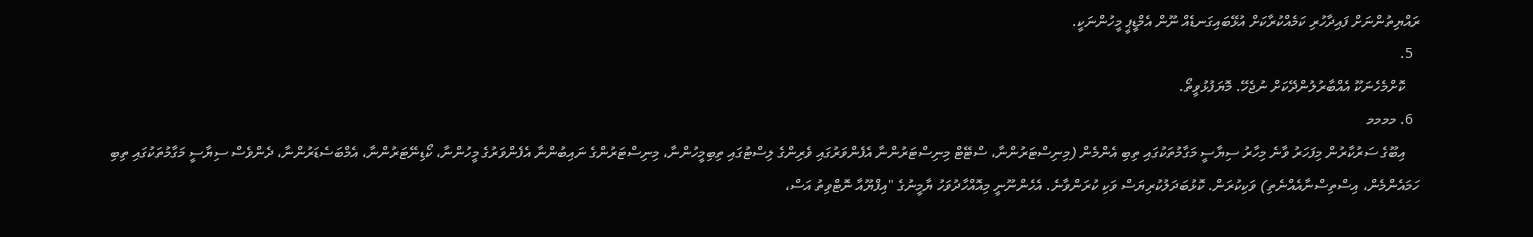ރައްޔިތުންނަށް ފައިދާހުރި ކަމެއްކުރާކަށް އުޅޭބައިގަނޑެއް ނޫން އެމްޑީޕީ މީހުންނަކީ.
  5.
    ކޮށްމެހެނަކޫ އެއްބާރުލުންދޭކަށް ނުޖެހޭ. މޮޔަފުޅުވީތޯ.
  6. މމމމ
    އިބޫގެ ސަރުކާރުން މިފަހަރު ވާނެ މިހާރު ސިޔާސީ މަގާމުތަކުގައި ތިބި އެންމެން (މިނިސްޓަރުންނާ، ސްޓޭޓް މިނިސްޓަރުންނާ އެފެންވަރުގައި ވެރިންގެ ލިސްޓުގައި ތިބިމީހުންނާ، މިނިސްޓަރުންގެ ނައިބުންނާ އެފެންވަރުގެ މީހުންނާ، ކޯޑިނޭޓަރުންނާ، އެމްބަސެޑަރުންނާ، ދެންވެސް ސިޔާސީ މަގާމުތަކުގައި ތިބި ހަމައެންމެން، އިސްތިސްނާއެއްނެތި) ވަކިކުރަން. ކޮޅުބަދަލުކުރިޔަސް ވަކި ކުރަންވާނެ. އެހެންނޫނީ މިއޮއްހާދުވަހު ޔާމީނުގެ "އިފްޔޫއާ ނޮޓްވިތު އަސް،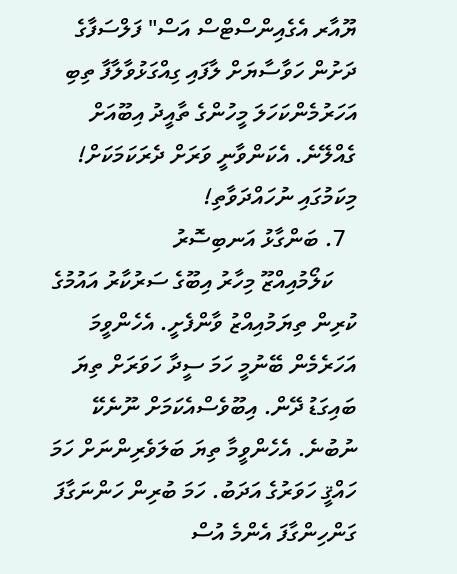ޔޫއާރ އެގެއިންސްޓްސް އަސް" ފަލްސަފާގެ ދަށުން ހަވާސާޔަށް ލާފައި ގިއްގަޅުވާލާފާ ތިބި އަހަރުމެންކަހަލަ މީހުންގެ ތާއީދު އިބޫއަށް ގެއްލޭނެ. އެކަންވާނީ ވަރަށް ދެރަކަމަކަށް! މިކަމުގައި ނުހައްދަވާތި!
  7. ބަންގާޅު އަނބިސޮރު
    ކަލޯމުއިއްޒޫ މިހާރު އިބޫގެ ސަރުކާރު އައުމުގެ ކުރިން ތިޔަމުއިއްޒު ވާންފެށީ. އެހެންވީމަ އަހަރެމެން ބޭނުމީ ހަމަ ސީދާ ހަވަރަށް ތިޔަ ބައިގަޑު ދޭން. އިބޫވެސްއެކަމަށް ނޫނެކޭ ނުބުނެ. އެހެންވީމާ ތިޔަ ބަލަވެރިންނަށް ހަމަ ހައްޤީ ހަވަރުގެ އަދަބު. ހަމަ ބުރިން ހަންނަގާފަ ގަންހިންގާފަ އެންމެ އުސް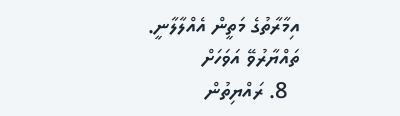އިމާރާތުގެ މަތީން އެއްލާލާނީ. ތައްޔާރުވޭ އަވަހަށް
  8. ރައްޔިތުން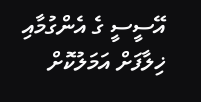އޭސީސީ ގެ އެންގުމާއި ޚިލާފަށް އަމަލުކޮށް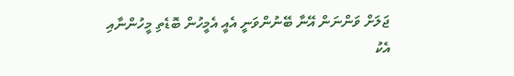ޖަލަށް ވަންނަން އޭނާ ބޭނުންވަނީ އެއީ އެމީހުން ބޮޑެތި މީހުންނާއި އެކު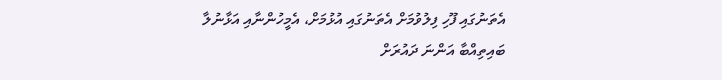އެތަނުގައި ފޫހި ފިލުވުމަށް އެތަނުގައި އުޅުމަށް، އެމީހުންނާއި އަޅާނުލާ ބައިތިއްބާ އަންނަ ދައުރަށް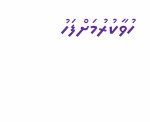ހުވާކުރުމަށްފަހު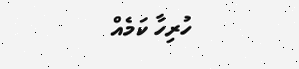ހުރިހާ ކަމެއް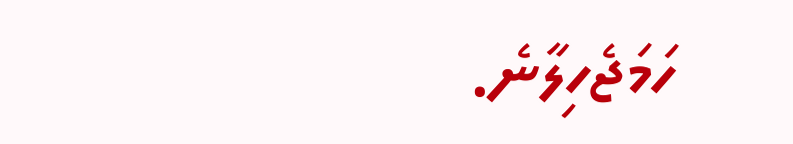ހަމަޖެހިލާނެ.